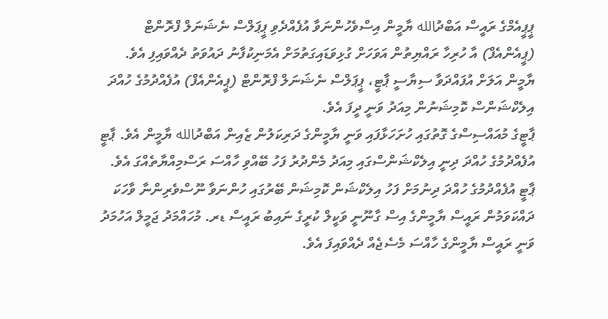ޕީޕީއެމްގެ ރައީސް އަބްދުالله ޔާމީން އިސްވެހުންނަވާ އުފެއްދެވި ޕީޕަލްސް ނެޝަނަލް ފްރޮންޓް (ޕީއެންއެފް) އާ ހުރިހާ ރައްޔިތުން އަވަހަށް ގުޅިވަޑައިގަތުމަށް އެމަނިކުފާނު ދައުވަތު ދެއްވައިފި އެވެ.
ޔާމީން އަލަށް އުފައްދަވާ ސިޔާސީ ޕާޓީ، ޕީޕަލްސް ނެޝަނަލް ފްރޮންޓް (ޕީއެންއެފް) އުފެއްދުމުގެ ހުއްދަ އިލެކްޝަންސް ކޮމިޝަނުން މިއަދު ވަނީ ދީފަ އެވެ.
ޕާޓީގެ މުއައްސިސްގެ ގޮތުގައި ހުށަހަޅާފައި ވަނީ ޔާމީންގެ ދަރިކަލުން ޒެއިން އަބްދުالله ޔާމީން އެވެ. ޕާޓީ އުފެއްދުމުގެ ހުއްދަ ދިނީ އިލެކްޝަންސްގައި މިއަދު މެންދުރު ފަހު ބޭއްވި ހާއްސަ ރަސްމިއްޔާތެއްގަ އެވެ.
ޕާޓީ އުފެއްދުމުގެ ހުއްދަ ދިނުމަށް ފަހު އިލެކްޝަން ކޮމިޝަން ބޭރުގައި ހުންނަވާ ނޫސްވެރިންނާ ވާހަކަ ދައްކަވަމުން ރައީސް ޔާމީންގެ އިސް ގާނޫނީ ވަކީލް ކުރީގެ ނައިބު ރައީސް ޑރ. މުހައްމަދު ޖަމީލް އަހުމަދު ވަނީ ރައީސް ޔާމީންގެ ހާއްސަ މެސެޖެއް ދެއްވައިފަ އެވެ.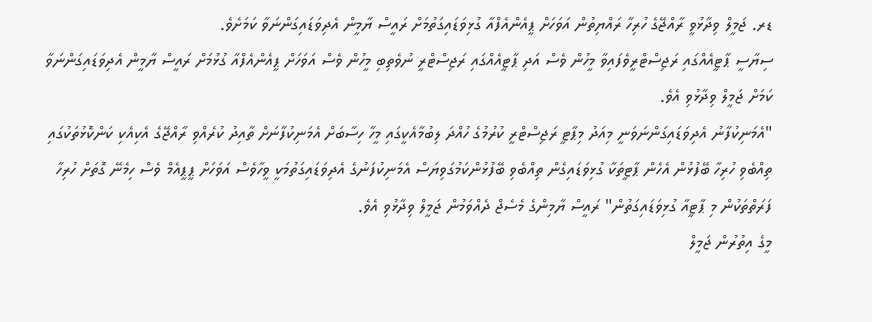ޑރ. ޖަމީލް ވިދާޅުވީ ރާއްޖޭގެ ހުރިހާ ރައްޔިތުން އަވަހަށް ޕީއެންއެފްއާ ގުޅިވަޑައިގަތުމަށް ރައީސް ޔާމީން އެދިވަޑައިގަންނަވާ ކަމަށެވެ.
ސިޔާސީ ޕާޓީއެއްގައި ރަޖިސްޓްރީވެފައިވާ މީހުން ވެސް އަދި ޕާޓީއެއްގައި ރަޖިސްޓްރީ ނުވެތިބި މީހުން ވެސް އަވަހަށް ޕީއެންއެފްއާ ގުޅުމަށް ރައީސް ޔާމީން އެދިވަޑައިގަންނަވާ ކަމަށް ޖަމީލް ވިދާޅުވި އެވެ.
"އެމަނިކުފާނު އެދިވަޑައިގަންނަވަނީ މިއަދު މިޕާޓީ ރަޖިސްޓްރީ ކުރުމުގެ ހުއްދަ ލިބުމާއެކީގައި މީހާ ހިސާބަށް އެމަނިކުފާނަށް ތާއިދު ކުރެއްވި ރާއްޖޭގެ އެކިއެކި ކަންކޮޅުތަކުގައި ތިއްބެވި ހުރިހާ ބޭފުޅުން އެހެން ޕާޓީތަކާ ގުޅިވަޑައިގެން ތިއްބެވި ބޭފުޅުންކަމުގަވިޔަސް އެމަނިކުފަނުގެ އެދިވަޑައިގަތުމަކީ ވީހާވެސް އަވަހަށް ޕީޕީއެމް ވެސް ހިމެނޭ ގޮތަށް ހުރިހާ ފަރަތްތަކުން މި ޕާޓީއާ ގުޅިވަޑައިގަތުން" ރައީސް ޔާމިންގެ މެސެޖް ދެއްވަމުން ޖަމީލް ވިދާޅުވި އެވެ.
މީގެ އިތުރުން ޖަމީލް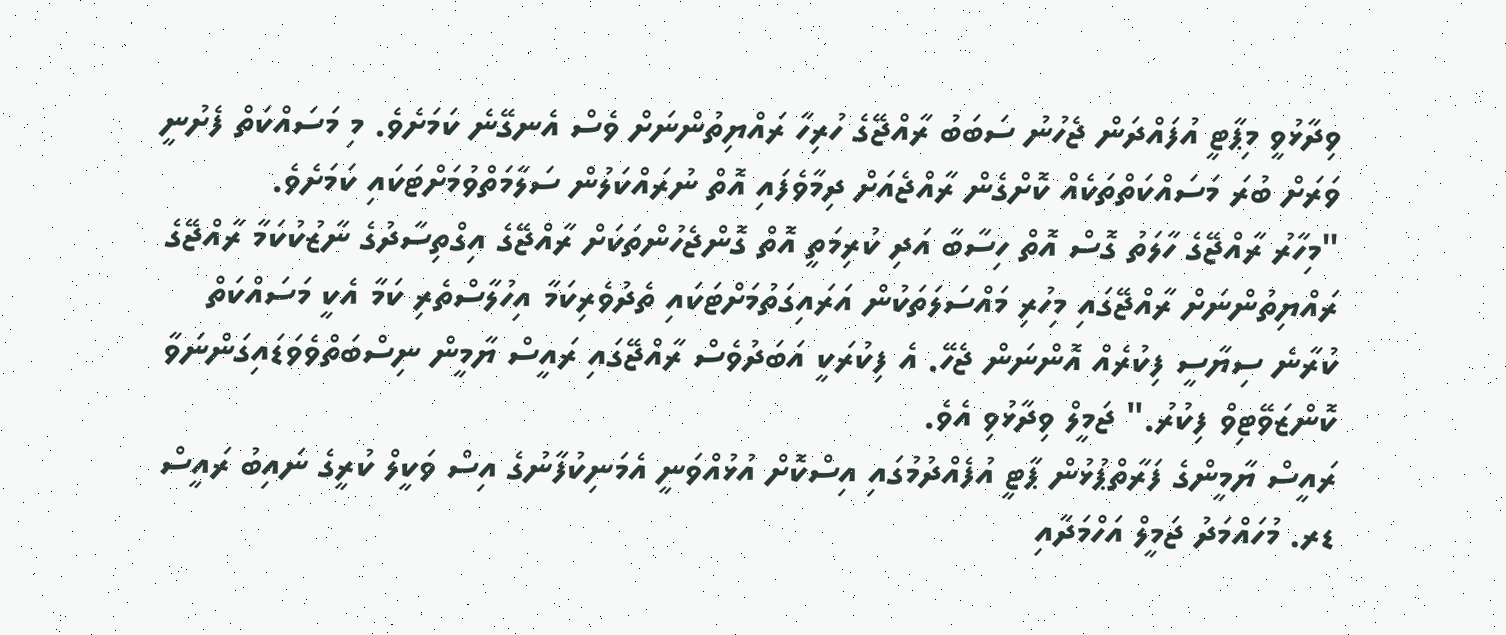ވިދާޅުވީ މިޕާޓީ އުފައްދަން ޖެހުނު ސަބަބު ރާއްޖޭގެ ހުރިހާ ރައްޔިތުންނަށް ވެސް އެނގޭނެ ކަމަށެވެ. މި މަސައްކަތް ފެށުނީ ވަރަށް ބުރަ މަސައްކަތްތަކެއް ކޮށްގެން ރާއްޖެއަށް ދިމާވެފައި އޮތް ނުރައްކަލުން ސަލާމަތްވުމަށްޓަކައި ކަމަށެވެ.
"މިހާރު ރާއްޖޭގެ ހާލަތު ގޮސް އޮތް ހިސާބާ އަދި ކުރިމަތީ އޮތް ގޮންޖެހުންތަކަށް ރާއްޖޭގެ އިގްތިސާދުގެ ނާޒުކުކަމާ ރާއްޖޭގެ ރައްޔިތުންނަށް ރާއްޖޭގައި މިހުރި މައްސަލަތަކުން އަރައިގަތުމަށްޓަކައި ތެދުވެރިކަމާ އިހުލާސްތެރި ކަމާ އެކީ މަސައްކަތް ކުރާނެ ސިޔާސީ ފިކުރެއް އޮންނަން ޖެހޭ. އެ ފިކުރަކީ އަބަދުވެސް ރާއްޖޭގައި ރައީސް ޔާމީން ނިސްބަތްވެވަޑައިގަންނަވާ ކޮންޒަވޭޓިވް ފިކުރު." ޖަމީލް ވިދާޅުވި އެވެ.
ރައީސް ޔާމީންގެ ފަރާތްޕުޅުން ޕާޓީ އުފެއްދުމުގައި އިސްކޮށް އުޅުއްވަނީ އެމަނިކުފާނުގެ އިސް ވަކީލް ކުރީގެ ނައިބު ރައީސް ޑރ. މުހައްމަދު ޖަމީލް އަހްމަދާއި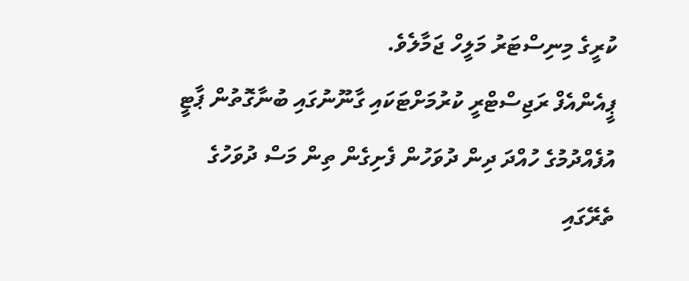ކުރީގެ މިނިސްޓަރު މަލީހް ޖަމާލެވެ.
ޕީއެންއެފް ރަޖިސްޓްރީ ކުރުމަށްޓަކައި ގާނޫނުގައި ބުނާގޮތުން ޕާޓީ އުފެއްދުމުގެ ހުއްދަ ދިން ދުވަހުން ފެށިގެން ތިން މަސް ދުވަހުގެ ތެރޭގައި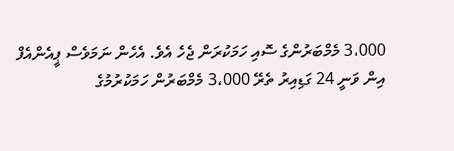3،000 މެމްބަރުންގެ ސޮއި ހަމަކުރަން ޖެހެ އެވެ. އެހެން ނަމަވެސް ޕީއެންއެފް އިން ވަނީ 24 ގަޑިއިރު ތެރޭ 3،000 މެމްބަރުން ހަމަކުރުމުގެ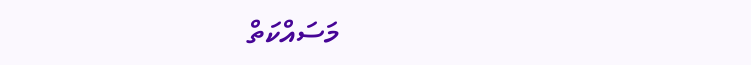މަސައްކަތް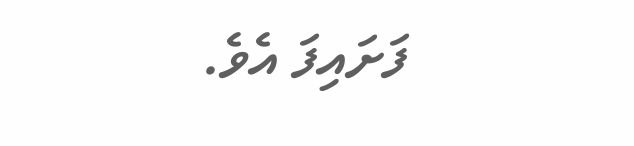ފަށައިފަ އެވެ.